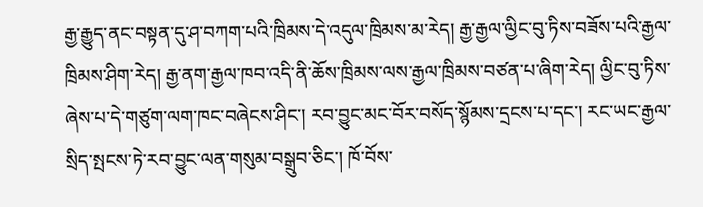རྒྱ་རྒྱུད་ནང་བསྟན་དུ་ཤ་བཀག་པའི་ཁྲིམས་དེ་འདུལ་ཁྲིམས་མ་རེད། རྒྱ་རྒྱལ་ལྱིང་བུ་ཏིས་བཟོས་པའི་རྒྱལ་ཁྲིམས་ཤིག་རེད། རྒྱ་ནག་རྒྱལ་ཁབ་འདི་ནི་ཆོས་ཁྲིམས་ལས་རྒྱལ་ཁྲིམས་བཙན་པ་ཞིག་རེད། ལྱིང་བུ་ཏིས་ཞེས་པ་དེ་གཙུག་ལག་ཁང་བཞེངས་ཤིང་། རབ་བྱུང་མང་བོར་བསོད་སྙོམས་དྲངས་པ་དང་། རང་ཡང་རྒྱལ་སྲིད་སྤངས་ཏེ་རབ་བྱུང་ལན་གསུམ་བསྒྲུབ་ཅིང་། ཁོ་བོས་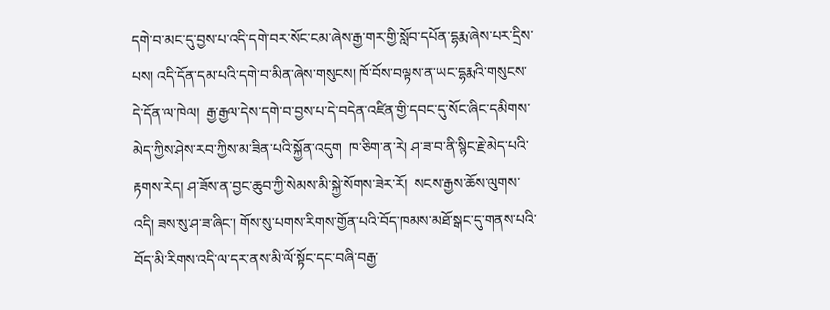དགེ་བ་མང་དུ་བྱས་པ་འདི་དགེ་བར་སོང་ངམ་ཞེས་རྒྱ་གར་གྱི་སློབ་དཔོན་དྷརྨ་ཞེས་པར་དྲིས་པས། འདི་དོན་དམ་པའི་དགེ་བ་མིན་ཞེས་གསུངས། ཁོ་བོས་བལྟས་ན་ཡང་དྷརྨའི་གསུངས་དེ་དོན་ལ་ཁེལ།  རྒྱ་རྒྱལ་དེས་དགེ་བ་བྱས་པ་དེ་བདེན་འཛིན་གྱི་དབང་དུ་སོང་ཞིང་དམིགས་མེད་ཀྱིས་ཤེས་རབ་ཀྱིས་མ་ཟིན་པའི་སྐྱོན་འདུག  ཁ་ཅིག་ན་རེ། ཤ་ཟ་བ་ནི་སྙིང་རྗེ་མེད་པའི་རྟགས་རེད། ཤ་ཟོས་ན་བྱང་ཆུབ་ཀྱི་སེམས་མི་སྐྱེ་སོགས་ཟེར་རོ།  སངས་རྒྱས་ཆོས་ལུགས་འདི། ཟས་སུ་ཤ་ཟ་ཞིང་། གོས་སུ་པགས་རིགས་གྱོན་པའི་བོད་ཁམས་མཐོ་སྒང་དུ་གནས་པའི་བོད་མི་རིགས་འདི་ལ་དར་ནས་མི་ལོ་སྟོང་དང་བཞི་བརྒྱ་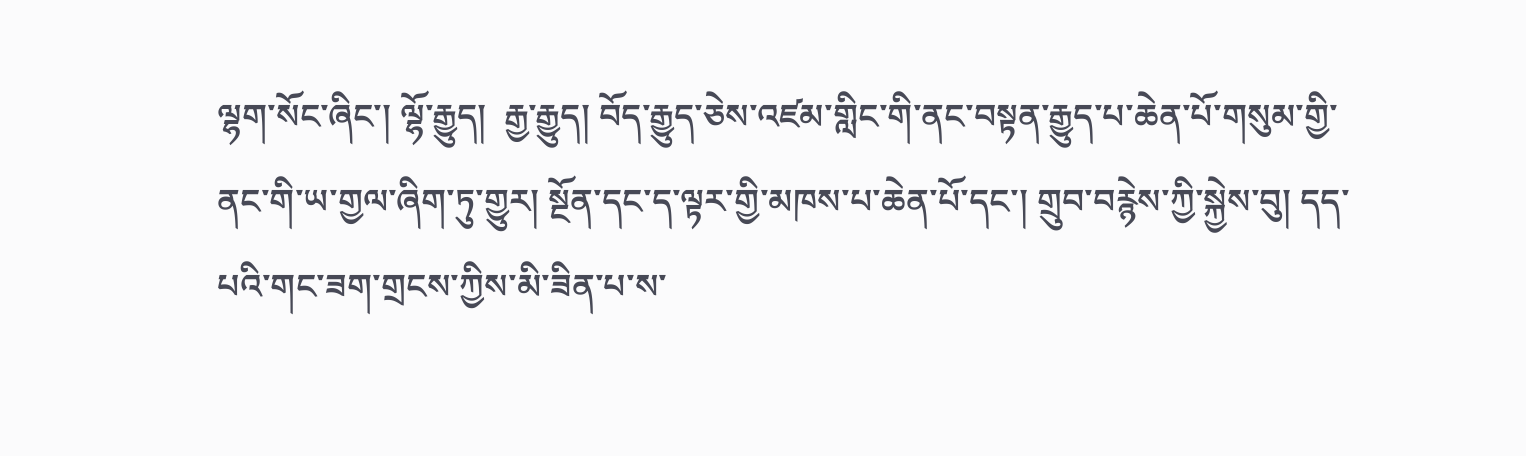ལྷག་སོང་ཞིང་། ལྷོ་རྒྱུད།  རྒྱ་རྒྱུད། བོད་རྒྱུད་ཅེས་འཛམ་གླིང་གི་ནང་བསྟན་རྒྱུད་པ་ཆེན་པོ་གསུམ་གྱི་ནང་གི་ཡ་གྱལ་ཞིག་ཏུ་གྱུར། སྔོན་དང་ད་ལྟར་གྱི་མཁས་པ་ཆེན་པོ་དང་། གྲུབ་བརྙེས་ཀྱི་སྐྱེས་བུ། དད་པའི་གང་ཟག་གྲངས་ཀྱིས་མི་ཟིན་པ་ས་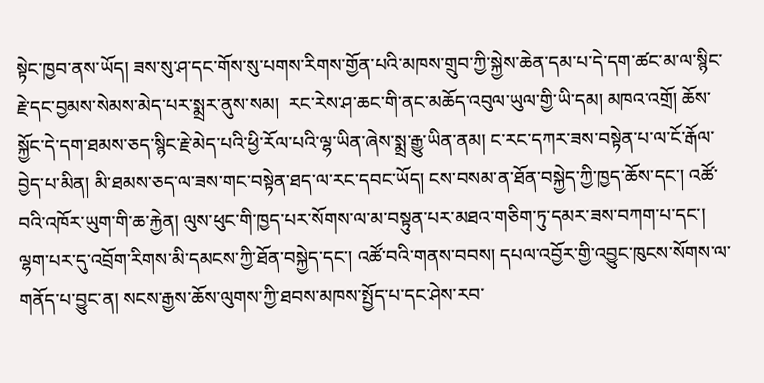སྟེང་ཁྱབ་ནས་ཡོད། ཟས་སུ་ཤ་དང་གོས་སུ་པགས་རིགས་གྱོན་པའི་མཁས་གྲུབ་ཀྱི་སྐྱེས་ཆེན་དམ་པ་དེ་དག་ཚང་མ་ལ་སྙིང་རྗེ་དང་བྱམས་སེམས་མེད་པར་སྨྲར་ནུས་སམ།  རང་རེས་ཤ་ཆང་གི་ནང་མཆོད་འབུལ་ཡུལ་གྱི་ཡི་དམ། མཁའ་འགྲོ། ཆོས་སྐྱོང་དེ་དག་ཐམས་ཅད་སྙིང་རྗེ་མེད་པའི་ཕྱི་རོལ་པའི་ལྷ་ཡིན་ཞེས་སྨྲ་རྒྱུ་ཡིན་ནམ། ང་རང་དཀར་ཟས་བསྟེན་པ་ལ་ངོ་རྒོལ་བྱེད་པ་མིན། མི་ཐམས་ཅད་ལ་ཟས་གང་བསྟེན་ཐད་ལ་རང་དབང་ཡོད། ངས་བསམ་ན་ཐོན་བསྐྱེད་ཀྱི་ཁྱད་ཆོས་དང་། འཚོ་བའི་འཁོར་ཡུག་གི་ཆ་རྐྱེན། ལུས་ཕུང་གི་ཁྱད་པར་སོགས་ལ་མ་བསྟུན་པར་མཐའ་གཅིག་ཏུ་དམར་ཟས་བཀག་པ་དང་། ལྷག་པར་དུ་འབྲོག་རིགས་མི་དམངས་ཀྱི་ཐོན་བསྐྱེད་དང་། འཚོ་བའི་གནས་བབས། དཔལ་འབྱོར་གྱི་འབྱུང་ཁུངས་སོགས་ལ་གནོད་པ་བྱུང་ན། སངས་རྒྱས་ཆོས་ལུགས་ཀྱི་ཐབས་མཁས་སྤྱོད་པ་དང་ཤེས་རབ་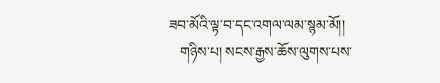ཟབ་མོའི་ལྟ་བ་དང་འགལ་ལམ་སྙམ་མོ།།
   གཉིས་པ། སངས་རྒྱས་ཆོས་ལུགས་པས་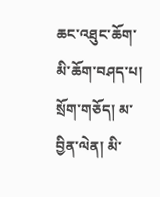ཆང་འཐུང་ཆོག་མི་ཆོག་བཤད་པ། སྲོག་གཅོད། མ་བྱིན་ལེན། མི་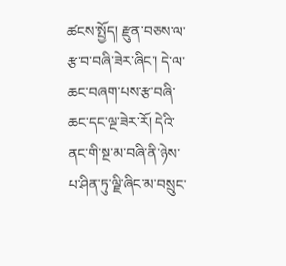ཚངས་སྤྱོད། རྫུན་བཅས་ལ་རྩ་བ་བཞི་ཟེར་ཞིང་། དེ་ལ་ཆང་བཞག་པས་རྩ་བཞི་ཆང་དང་ལྔ་ཟེར་རོ། དེའི་ནང་གི་སྔ་མ་བཞི་ནི་ཉེས་པ་ཤིན་ཏུ་ལྗི་ཞིང་མ་བསྲུང་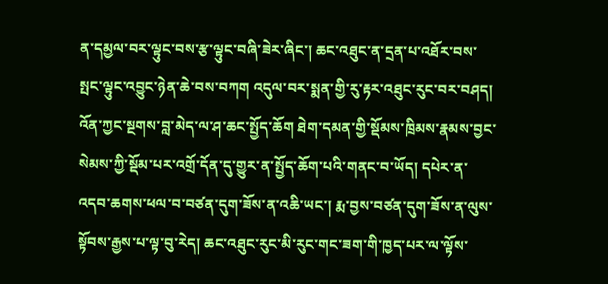ན་དམྱལ་བར་ལྟུང་བས་རྩ་ལྟུང་བཞི་ཟེར་ཞིང་། ཆང་འཐུང་ན་དྲན་པ་འཐོར་བས་སྤང་ལྟུང་འབྱུང་ཉེན་ཆེ་བས་བཀག འདུལ་བར་སྨན་གྱི་རུ་རྟར་འཐུང་རུང་བར་བཤད། འོན་ཀྱང་སྔགས་བླ་མེད་ལ་ཤ་ཆང་སྤྱོད་ཆོག ཐེག་དམན་གྱི་སྡོམས་ཁྲིམས་རྣམས་བྱང་སེམས་ཀྱི་སྡོམ་པར་འགྲོ་དོན་དུ་གྱུར་ན་སྤྱོད་ཆོག་པའི་གནང་བ་ཡོད། དཔེར་ན་འདབ་ཆགས་ཕལ་བ་བཙན་དུག་ཟོས་ན་འཆི་ཡང་། རྨ་བྱས་བཙན་དུག་ཟོས་ན་ལུས་སྟོབས་རྒྱས་པ་ལྟ་བུ་རེད། ཆང་འཐུང་རུང་མི་རུང་གང་ཟག་གི་ཁྱད་པར་ལ་ལྟོས་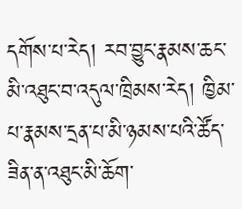དགོས་པ་རེད། རབ་བྱུང་རྣམས་ཆང་མི་འཐུང་བ་འདུལ་ཁྲིམས་རེད། ཁྱིམ་པ་རྣམས་དྲན་པ་མི་ཉམས་པའི་ཚོད་ཟིན་ན་འཐུང་མི་ཆོག་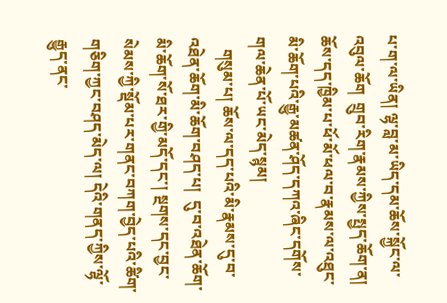པ་ག་ལ་ཡིན། ལྷ་བླ་མ་ཡིད་དམ་ཆོས་སྐྱོང་ལ་འབུལ་ཆོག  གྲུབ་རིག་རྣམས་ཀྱིས་སྤྱད་ཆོག་ན། ཆོས་དད་ཁྱིམ་པ་ཕོ་མོ་ཕལ་བ་རྣམས་ལ་འཐུང་མི་ཆོག་པའི་རྒྱུ་མཚན་ཤོད་དཀའ་ཞིང་དགོས་གལ་ཆེན་པོ་ཡང་མེད་སྙམ།
   གསུམ་པ། ཆོས་ལ་དད་པའི་མི་རྣམས་དུ་བ་འཐེན་ཆོག་མི་ཆོག་བཤད་པ།  དུ་བ་འཐེན་ཆོག་མི་ཆོག་སོ་ཐར་གྱི་མདོ་དང་། སྔགས་དང་བྱང་སེམས་ཀྱི་སྡོམ་པར་གནང་བཀག་བྱེད་པའི་ཚིག་གཅིག་ཀྱང་བཤད་མེད་ལ། དེའི་གནད་ཀྱིས་ལྷོ་རྒྱུད་ནང་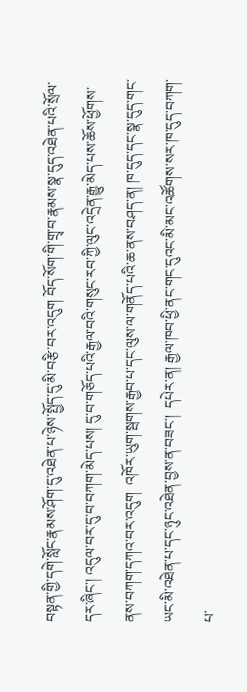བསྟན་གྱི་དགེ་སློང་རྣམས་ཤོག་དུ་འཐེན་པ་ཉེས་སྤྱོད་དུ་མི་བརྩི་བར་འདུག བོད་སོག་གི་གྲྭ་བ་རྣམས་སྣ་དུད་འཐེན་པའི་སྲོལ་དར་ཞིང་། འདུལ་བར་དུ་བ་བཀག་མེད་པས། དུ་བ་གཅོད་པའི་རྒྱལ་བའི་གསུང་རབ་ཀྱི་ལུང་འདྲེན་རྒྱུ་མེད་པས་ཆོས་ཕྱོགས་ནས་བཀག་དཀའ་བར་འདུག  འཁོར་ཡུག་སྦགས་རྒྱབ་པ་དང་ལུས་ལ་གནོད་པའི་ཆ་ནས་བཤད་ན། ཁ་དུད་དང་སྣ་དུད་གང་ཡང་མི་འཐེན་པ་དང་ཉུང་འཐེན་བྱས་ན་བཟང་།  དཔེར་ན། རྒྱལ་ཁབ་ཕྱི་ནང་གང་དུའང་མི་མང་འཚོགས་སར་ཁ་དུད་བཀག་པ་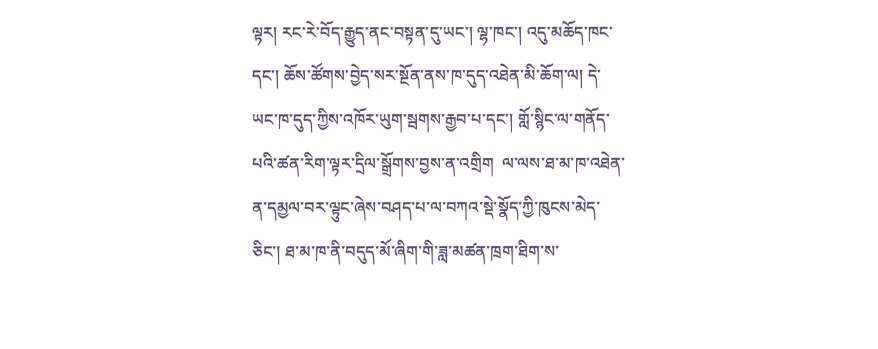ལྟར། རང་རེ་བོད་རྒྱུད་ནང་བསྟན་དུ་ཡང་། ལྷ་ཁང་། འདུ་མཆོད་ཁང་དང་། ཆོས་ཚོགས་བྱེད་སར་སྔོན་ནས་ཁ་དུད་འཐེན་མི་ཆོག་ལ། དེ་ཡང་ཁ་དུད་ཀྱིས་འཁོར་ཡུག་སྦགས་རྒྱབ་པ་དང་། གློ་སྙིང་ལ་གནོད་པའི་ཚན་རིག་ལྟར་དྲིལ་སྒྲོགས་བྱས་ན་འགྲིག  ལ་ལས་ཐ་མ་ཁ་འཐེན་ན་དམྱལ་བར་ལྟུང་ཞེས་བཤད་པ་ལ་བཀའ་སྡེ་སྣོད་ཀྱི་ཁུངས་མེད་ཅིང་། ཐ་མ་ཁ་ནི་བདུད་མོ་ཞིག་གི་ཟླ་མཚན་ཁྲག་ཐིག་ས་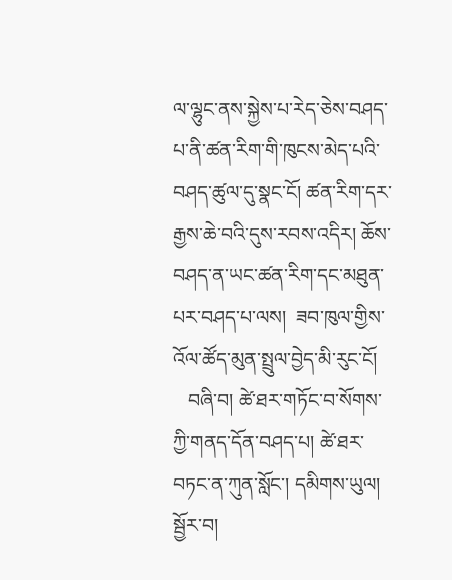ལ་ལྷུང་ནས་སྐྱེས་པ་རེད་ཅེས་བཤད་པ་ནི་ཚན་རིག་གི་ཁུངས་མེད་པའི་བཤད་ཚུལ་དུ་སྣང་ངོ། ཚན་རིག་དར་རྒྱས་ཆེ་བའི་དུས་རབས་འདིར། ཆོས་བཤད་ན་ཡང་ཚན་རིག་དང་མཐུན་པར་བཤད་པ་ལས།  ཟབ་ཁུལ་གྱིས་འོལ་ཚོད་མུན་སྤྲུལ་བྱེད་མི་རུང་ངོ།
   བཞི་བ། ཚེ་ཐར་གཏོང་བ་སོགས་ཀྱི་གནད་དོན་བཤད་པ། ཚེ་ཐར་བཏང་ན་ཀུན་སློང་། དམིགས་ཡུལ། སྦྱོར་བ།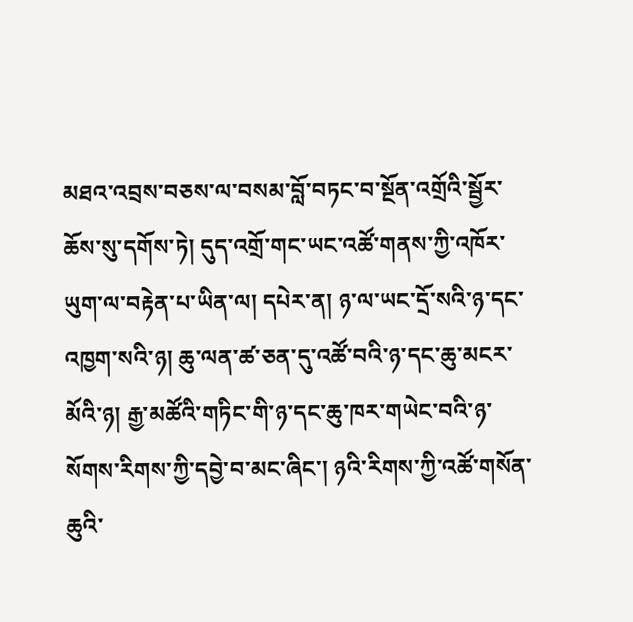མཐའ་འབྲས་བཅས་ལ་བསམ་བློ་བཏང་བ་སྔོན་འགྲོའི་སྦྱོར་ཆོས་སུ་དགོས་ཏེ། དུད་འགྲོ་གང་ཡང་འཚོ་གནས་ཀྱི་འཁོར་ཡུག་ལ་བརྟེན་པ་ཡིན་ལ། དཔེར་ན། ཉ་ལ་ཡང་དྲོ་སའི་ཉ་དང་འཁྱག་སའི་ཉ། ཆུ་ལན་ཚ་ཅན་དུ་འཚོ་བའི་ཉ་དང་ཆུ་མངར་མོའི་ཉ། རྒྱ་མཚོའི་གཏིང་གི་ཉ་དང་ཆུ་ཁར་གཡེང་བའི་ཉ་སོགས་རིགས་ཀྱི་དབྱེ་བ་མང་ཞིང་། ཉའི་རིགས་ཀྱི་འཚོ་གསོན་ཆུའི་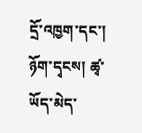དྲོ་འཁྱག་དང་། ཉོག་དྭངས། ཚྭ་ཡོད་མེད་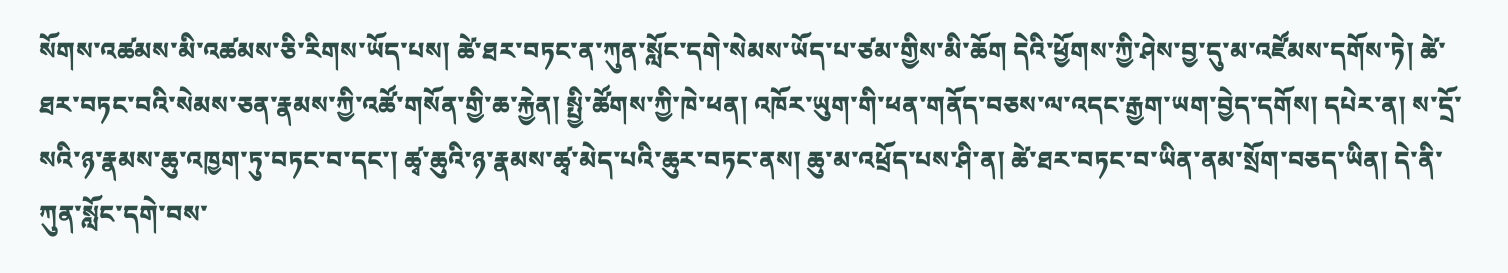སོགས་འཚམས་མི་འཚམས་ཅི་རིགས་ཡོད་པས། ཚེ་ཐར་བཏང་ན་ཀུན་སློང་དགེ་སེམས་ཡོད་པ་ཙམ་གྱིས་མི་ཆོག དེའི་ཕྱོགས་ཀྱི་ཤེས་བྱ་དུ་མ་འཛོམས་དགོས་ཏེ། ཚེ་ཐར་བཏང་བའི་སེམས་ཅན་རྣམས་ཀྱི་འཚོ་གསོན་གྱི་ཆ་རྐྱེན། སྤྱི་ཚོགས་ཀྱི་ཁེ་ཕན། འཁོར་ཡུག་གི་ཕན་གནོད་བཅས་ལ་འདང་རྒྱག་ཡག་བྱེད་དགོས། དཔེར་ན། ས་དྲོ་སའི་ཉ་རྣམས་ཆུ་འཁྱག་ཏུ་བཏང་བ་དང་། ཚྭ་ཆུའི་ཉ་རྣམས་ཚྭ་མེད་པའི་ཆུར་བཏང་ནས། ཆུ་མ་འཕྲོད་པས་ཤི་ན། ཚེ་ཐར་བཏང་བ་ཡིན་ནམ་སྲོག་བཅད་ཡིན། དེ་ནི་ཀུན་སློང་དགེ་བས་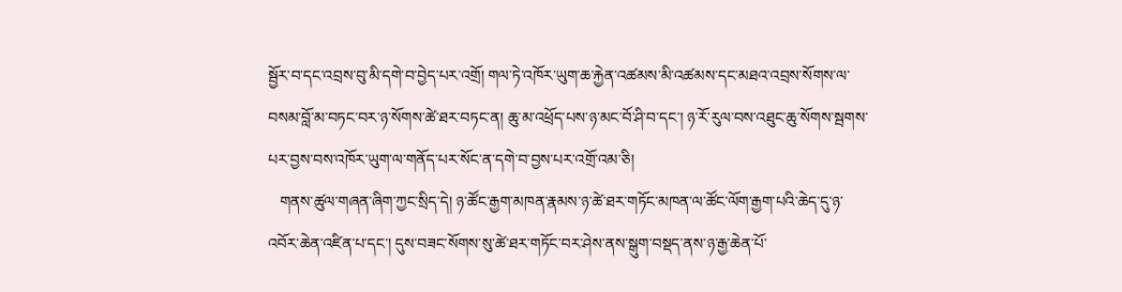སྦྱོར་བ་དང་འབྲས་བུ་མི་དགེ་བ་བྱེད་པར་འགྲོ། གལ་ཏེ་འཁོར་ཡུག་ཆ་རྐྱེན་འཚམས་མི་འཚམས་དང་མཐའ་འབྲས་སོགས་ལ་བསམ་བློ་མ་བཏང་བར་ཉ་སོགས་ཚེ་ཐར་བཏང་ན། ཆུ་མ་འཕྲོད་པས་ཉ་མང་བོ་ཤི་བ་དང་། ཉ་རོ་རུལ་བས་འཐུང་ཆུ་སོགས་སྦགས་པར་བྱས་བས་འཁོར་ཡུག་ལ་གནོད་པར་སོང་ན་དགེ་བ་བྱས་པར་འགྲོ་འམ་ཅི།
   གནས་ཚུལ་གཞན་ཞིག་ཀྱང་སྲིད་དེ། ཉ་ཚོང་རྒྱག་མཁན་རྣམས་ཉ་ཚེ་ཐར་གཏོང་མཁན་ལ་ཚོང་ལོག་རྒྱག་པའི་ཆེད་དུ་ཉ་འབོར་ཆེན་འཛིན་པ་དང་། དུས་བཟང་སོགས་སུ་ཚེ་ཐར་གཏོང་བར་ཤེས་ནས་སྒུག་བསྡད་ནས་ཉ་རྒྱ་ཆེན་པོ་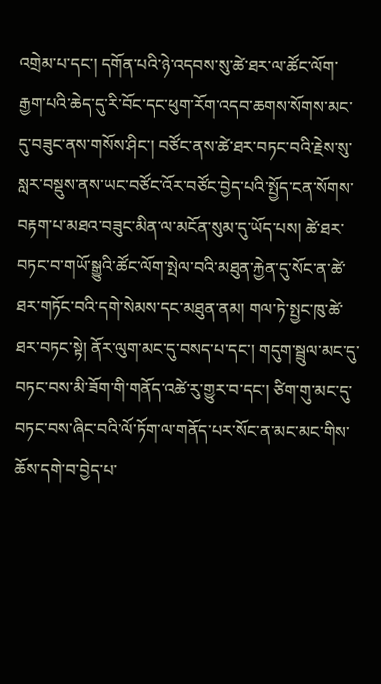འགྲེམ་པ་དང་། དགོན་པའི་ཉེ་འདབས་སུ་ཚེ་ཐར་ལ་ཚོང་ལོག་རྒྱག་པའི་ཆེད་དུ་རི་བོང་དང་ཕུག་རོག་འདབ་ཆགས་སོགས་མང་དུ་བཟུང་ནས་གསོས་ཤིང་། བཙོང་ནས་ཚེ་ཐར་བཏང་བའི་རྗེས་སུ་སླར་བསྡུས་ནས་ཡང་བཙོང་འོར་བཙོང་བྱེད་པའི་སྤྱོད་ངན་སོགས་བརྟག་པ་མཐའ་བཟུང་མིན་ལ་མངོན་སུམ་དུ་ཡོད་པས། ཚེ་ཐར་བཏང་བ་གཡོ་སྒྱུའི་ཚོང་ལོག་སྤེལ་བའི་མཐུན་རྐྱེན་དུ་སོང་ན་ཚེ་ཐར་གཏོང་བའི་དགེ་སེམས་དང་མཐུན་ནམ། གལ་ཏེ་སྤྱང་ཁུ་ཚེ་ཐར་བཏང་སྟེ། ནོར་ལུག་མང་དུ་བསད་པ་དང་། གདུག་སྦྲུལ་མང་དུ་བཏང་བས་མི་ཟོག་གི་གནོད་འཚེ་རུ་གྱུར་བ་དང་། ཙིག་གུ་མང་དུ་བཏང་བས་ཞིང་བའི་ལོ་ཏོག་ལ་གནོད་པར་སོང་ན་མང་མང་གིས་ཆོས་དགེ་བ་བྱེད་པ་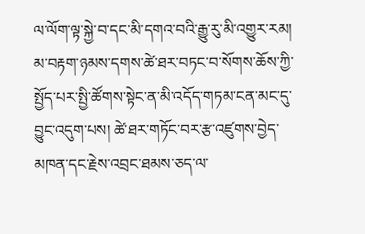ལ་ལོག་ལྟ་སྐྱེ་བ་དང་མི་དགའ་བའི་རྒྱུ་རུ་མི་འགྱུར་རམ། མ་བརྟག་ཉམས་དགས་ཚེ་ཐར་བཏང་བ་སོགས་ཆོས་ཀྱི་སྤྱོད་པར་སྤྱི་ཚོགས་སྟེང་ན་མི་འདོད་གཏམ་ངན་མང་དུ་བྱུང་འདུག་པས། ཚེ་ཐར་གཏོང་བར་རྩ་འཛུགས་བྱེད་མཁན་དང་རྗེས་འབྲང་ཐམས་ཅད་ལ་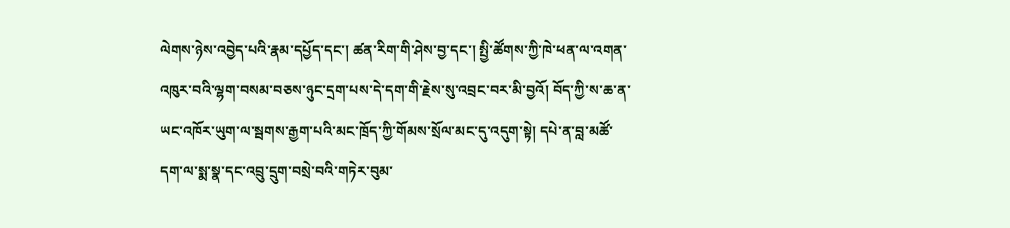ལེགས་ཉེས་འབྱེད་པའི་རྣམ་དཔྱོད་དང་། ཚན་རིག་གི་ཤེས་བྱ་དང་། སྤྱི་ཚོགས་ཀྱི་ཁེ་ཕན་ལ་འགན་འཁུར་བའི་ལྷག་བསམ་བཅས་ཉུང་དྲག་པས་དེ་དག་གི་རྗེས་སུ་འབྲང་བར་མི་བྱའོ། བོད་ཀྱི་ས་ཆ་ན་ཡང་འཁོར་ཡུག་ལ་སྦགས་རྒྱག་པའི་མང་ཁྲོད་ཀྱི་གོམས་སྲོལ་མང་དུ་འདུག་སྟེ། དཔེ་ན་བླ་མཚོ་དག་ལ་སྨ་སྣ་དང་འབྲུ་དྲུག་བསྲེ་བའི་གཏེར་བུམ་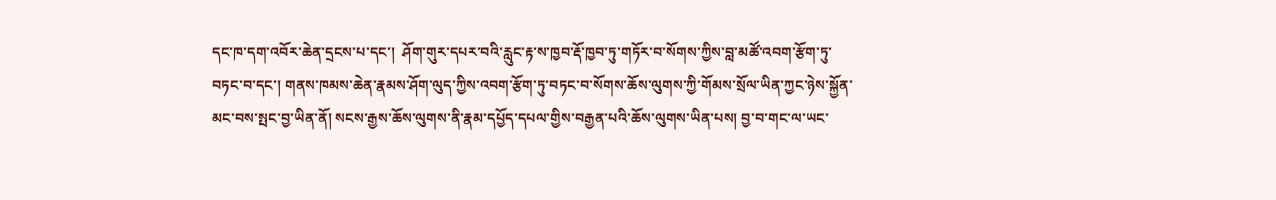དང་ཁ་དག་འབོར་ཆེན་དྲངས་པ་དང་།  ཤོག་གུར་དཔར་བའི་རླུང་རྟ་ས་ཁྱབ་རྡོ་ཁྱབ་ཏུ་གཏོར་བ་སོགས་ཀྱིས་བླ་མཚོ་འབག་རྩོག་ཏུ་བཏང་བ་དང་། གནས་ཁམས་ཆེན་རྣམས་ཤོག་ལུད་ཀྱིས་འབག་རྩོག་ཏུ་བཏང་བ་སོགས་ཆོས་ལུགས་ཀྱི་གོམས་སྲོལ་ཡིན་ཀྱང་ཉེས་སྐྱོན་མང་བས་སྤང་བྱ་ཡིན་ནོ། སངས་རྒྱས་ཆོས་ལུགས་ནི་རྣམ་དཔྱོད་དཔལ་གྱིས་བརྒྱན་པའི་ཆོས་ལུགས་ཡིན་པས། བྱ་བ་གང་ལ་ཡང་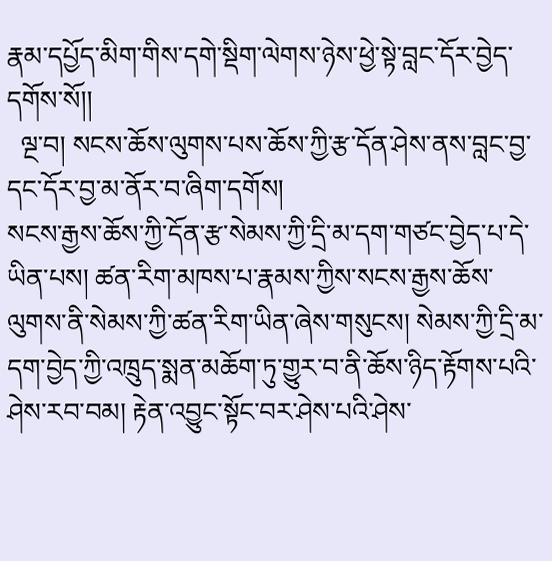རྣམ་དཔྱོད་མིག་གིས་དགེ་སྡིག་ལེགས་ཉེས་ཕྱེ་སྟེ་བླང་དོར་བྱེད་དགོས་སོ།།
  ལྔ་བ། སངས་ཆོས་ལུགས་པས་ཆོས་ཀྱི་རྩ་དོན་ཤེས་ནས་བླང་བྱ་དང་དོར་བྱ་མ་ནོར་བ་ཞིག་དགོས།
སངས་རྒྱས་ཆོས་ཀྱི་དོན་རྩ་སེམས་ཀྱི་དྲི་མ་དག་གཙང་བྱེད་པ་དེ་ཡིན་པས། ཚན་རིག་མཁས་པ་རྣམས་ཀྱིས་སངས་རྒྱས་ཆོས་ལུགས་ནི་སེམས་ཀྱི་ཚན་རིག་ཡིན་ཞེས་གསུངས། སེམས་ཀྱི་དྲི་མ་དག་བྱེད་ཀྱི་འཁྲུད་སྨན་མཆོག་ཏུ་གྱུར་བ་ནི་ཆོས་ཉིད་རྟོགས་པའི་ཤེས་རབ་བམ། རྟེན་འབྱུང་སྟོང་བར་ཤེས་པའི་ཤེས་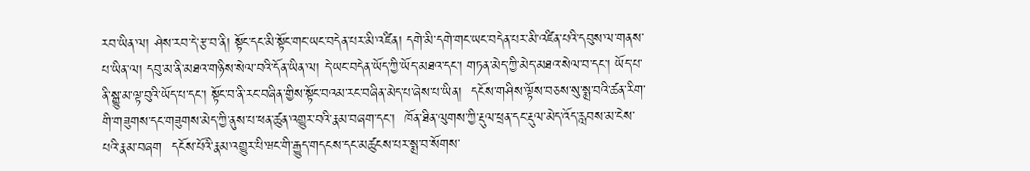རབ་ཡིན་ལ། ཤེས་རབ་དེ་རྩ་བ་ནི། སྟོང་དང་མི་སྟོང་གང་ཡང་བདེན་པར་མི་འཛིན། དགེ་མི་དགེ་གང་ཡང་བདེན་པར་མི་འཛིན་པའི་དབུས་ལ་གནས་པ་ཡིན་ལ། དབུ་མ་ནི་མཐའ་གཉིས་སེལ་བའི་དོན་ཡིན་ལ། དེ་ཡང་བདེན་ཡོད་ཀྱི་ཡོད་མཐའ་དང་། གཏན་མེད་ཀྱི་མེད་མཐའ་སེལ་བ་དང་། ཡོད་པ་ནི་སྒྱུ་མ་ལྟ་བུའི་ཡོད་པ་དང་། སྟོང་བ་ནི་རང་བཞིན་གྱིས་སྟོང་བའམ་རང་བཞིན་མེད་པ་ཞེས་པ་ཡིན།  དངོས་གཤིས་ལྟོས་བཅས་སུ་སྨྲ་བའི་ཚན་རིག་གི་གཟུགས་དང་གཟུགས་མེད་ཀྱི་ནུས་པ་ཕན་ཚུན་འགྱུར་བའི་རྣམ་བཞག་དང་།  ཁོན་ཐིན་ལུགས་ཀྱི་རྡུལ་ཕྲན་དང་རྡུལ་མེད་འོད་རླབས་མ་ངེས་པའི་རྣམ་བཞག  དངོས་པོའི་རྣམ་འགྱུར་པི་ཝང་གི་རྒྱུད་གདངས་དང་མཚུངས་པར་སྨྲ་བ་སོགས་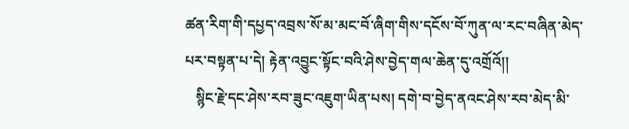ཚན་རིག་གི་དཔྱད་འབྲས་སོ་མ་མང་བོ་ཞིག་གིས་དངོས་བོ་ཀུན་ལ་རང་བཞིན་མེད་པར་བསྟན་པ་དེ། རྟེན་འབྱུང་སྟོང་བའི་ཤེས་བྱེད་གལ་ཆེན་དུ་འགྲོའོ།།
   སྙིང་རྗེ་དང་ཤེས་རབ་ཟུང་འཇུག་ཡིན་པས། དགེ་བ་བྱེད་ནའང་ཤེས་རབ་མེད་མི་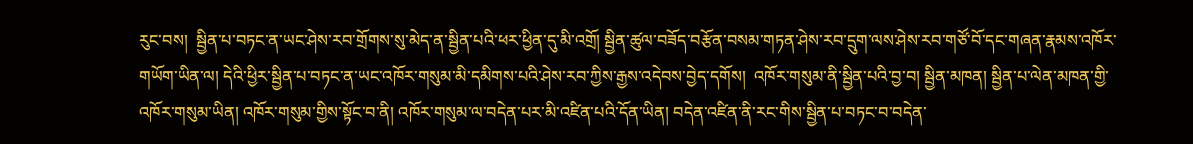རུང་བས།  སྦྱིན་པ་བཏང་ན་ཡང་ཤེས་རབ་གྲོགས་སུ་མེད་ན་སྦྱིན་པའི་ཕར་ཕྱིན་དུ་མི་འགྲོ། སྦྱིན་ཚུལ་བཟོད་བརྩོན་བསམ་གཏན་ཤེས་རབ་དྲུག་ལས་ཤེས་རབ་གཙོ་བོ་དང་གཞན་རྣམས་འཁོར་གཡོག་ཡིན་ལ། དེའི་ཕྱིར་སྦྱིན་པ་བཏང་ན་ཡང་འཁོར་གསུམ་མི་དམིགས་པའི་ཤེས་རབ་ཀྱིས་རྒྱས་འདེབས་བྱེད་དགོས།  འཁོར་གསུམ་ནི་སྦྱིན་པའི་བྱ་བ། སྦྱིན་མཁན། སྦྱིན་པ་ལེན་མཁན་གྱི་འཁོར་གསུམ་ཡིན། འཁོར་གསུམ་གྱིས་སྟོང་བ་ནི། འཁོར་གསུམ་ལ་བདེན་པར་མི་འཛིན་པའི་དོན་ཡིན། བདེན་འཛིན་ནི་རང་གིས་སྦྱིན་པ་བཏང་བ་བདེན་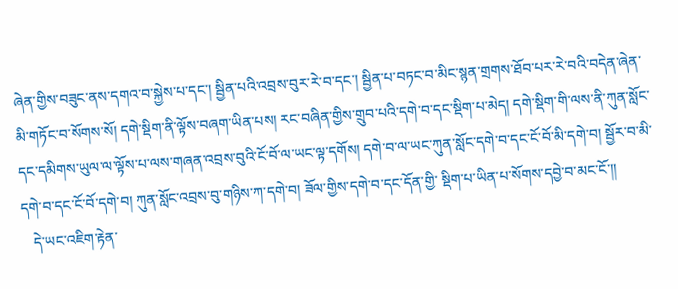ཞེན་གྱིས་བཟུང་ནས་དགའ་བ་སྐྱེས་པ་དང་། སྦྱིན་པའི་འབྲས་བུར་རེ་བ་དང་། སྦྱིན་པ་བཏང་བ་མིང་སྙན་གྲགས་ཐོབ་པར་རེ་བའི་བདེན་ཞེན་མི་གཏོང་བ་སོགས་སོ། དགེ་སྡིག་ནི་ལྟོས་བཞག་ཡིན་པས། རང་བཞིན་གྱིས་གྲུབ་པའི་དགེ་བ་དང་སྡིག་པ་མེད། དགེ་སྡིག་གི་ལས་ནི་ཀུན་སློང་དང་དམིགས་ཡུལ་ལ་ལྟོས་པ་ལས་གཞན་འབྲས་བུའི་ངོ་བོ་ལ་ཡང་ལྟ་དགོས། དགེ་བ་ལ་ཡང་ཀུན་སློང་དགེ་བ་དང་ངོ་བོ་མི་དགེ་བ། སྦྱོར་བ་མི་དགེ་བ་དང་ངོ་བོ་དགེ་བ། ཀུན་སློང་འབྲས་བུ་གཉིས་ཀ་དགེ་བ། ཟོལ་གྱིས་དགེ་བ་དང་དོན་གྱི་ སྡིག་པ་ཡིན་པ་སོགས་དབྱེ་བ་མང་ངོ་།།
   དེ་ཡང་འཇིག་རྟེན་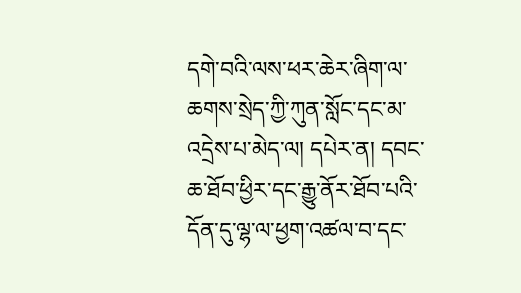དགེ་བའི་ལས་ཕར་ཆེར་ཞིག་ལ་ཆགས་སྲེད་ཀྱི་ཀུན་སློང་དང་མ་འདྲེས་པ་མེད་ལ། དཔེར་ན། དབང་ཆ་ཐོབ་ཕྱིར་དང་རྒྱུ་ནོར་ཐོབ་པའི་དོན་དུ་ལྷ་ལ་ཕྱག་འཚལ་བ་དང་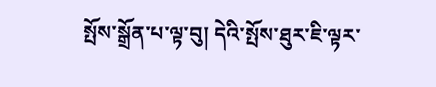སྤོས་སྒྲོན་པ་ལྟ་བུ། དེའི་སྤོས་ཐུར་ཇི་ལྟར་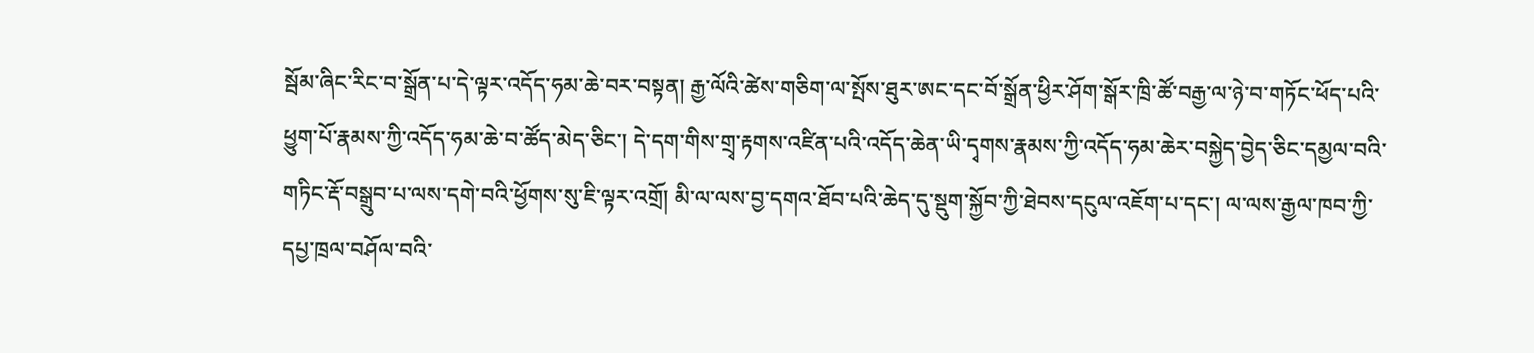སྦོམ་ཞིང་རིང་བ་སྒྲོན་པ་དེ་ལྟར་འདོད་ཧམ་ཆེ་བར་བསྟན། རྒྱ་ལོའི་ཚེས་གཅིག་ལ་སྤོས་ཐུར་ཨང་དང་བོ་སྒྲོན་ཕྱིར་ཤོག་སྒོར་ཁྲི་ཚོ་བརྒྱ་ལ་ཉེ་བ་གཏོང་ཕོད་པའི་ཕྱུག་པོ་རྣམས་ཀྱི་འདོད་ཧམ་ཆེ་བ་ཚོད་མེད་ཅིང་། དེ་དག་གིས་གྲྭ་རྟགས་འཛིན་པའི་འདོད་ཆེན་ཡི་དྭགས་རྣམས་ཀྱི་འདོད་ཧམ་ཆེར་བསྐྱེད་བྱེད་ཅིང་དམྱལ་བའི་གཏིང་རྡོ་བསྒྲུབ་པ་ལས་དགེ་བའི་ཕྱོགས་སུ་ཇི་ལྟར་འགྲོ། མི་ལ་ལས་བྱ་དགའ་ཐོབ་པའི་ཆེད་དུ་སྡུག་སྐྱོབ་ཀྱི་ཐེབས་དངུལ་འཇོག་པ་དང་། ལ་ལས་རྒྱལ་ཁབ་ཀྱི་དཔྱ་ཁྲལ་བཤོལ་བའི་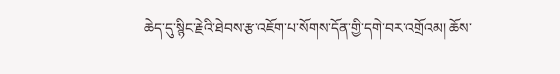ཆེད་དུ་སྙིང་རྗེའི་ཐེབས་རྩ་འཇོག་པ་སོགས་དོན་གྱི་དགེ་བར་འགྲོའམ། ཆོས་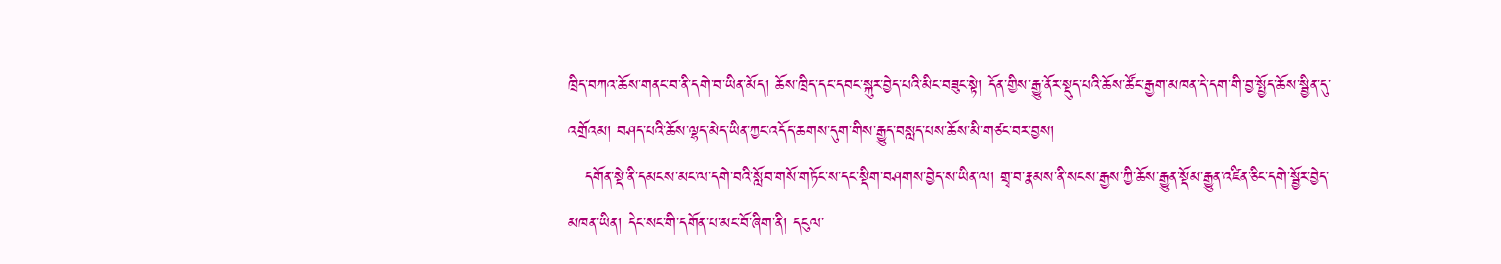ཁྲིད་བཀའ་ཆོས་གནང་བ་ནི་དགེ་བ་ཡིན་མོད། ཆོས་ཁྲིད་དང་དབང་སྐུར་བྱེད་པའི་མིང་བཟུང་སྟེ། དོན་གྱིས་རྒྱུ་ནོར་སྡུད་པའི་ཆོས་ཚོང་རྒྱག་མཁན་དེ་དག་གི་བྱ་སྤྱོད་ཆོས་སྦྱིན་དུ་འགྲོའམ། བཤད་པའི་ཆོས་ལྷད་མེད་ཡིན་ཀྱང་འདོད་ཆགས་དུག་གིས་རྒྱུད་བསླད་པས་ཆོས་མི་གཙང་བར་བྱས།
   དགོན་སྡེ་ནི་དམངས་མང་ལ་དགེ་བའི་སློབ་གསོ་གཏོང་ས་དང་སྡིག་བཤགས་བྱེད་ས་ཡིན་ལ། གྲྭ་བ་རྣམས་ནི་སངས་རྒྱས་ཀྱི་ཆོས་རྒྱུན་སྡོམ་རྒྱུན་འཛིན་ཅིང་དགེ་སྦྱོར་བྱེད་མཁན་ཡིན། དེང་སང་གི་དགོན་པ་མང་བོ་ཞིག་ནི། དངུལ་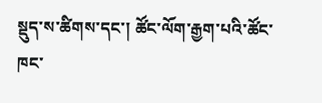སྡུད་ས་ཚིགས་དང་། ཚོང་ལོག་རྒྱག་པའི་ཚོང་ཁང་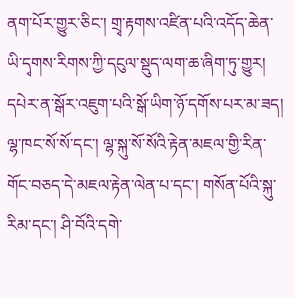ནག་པོར་གྱུར་ཅིང་། གྲྭ་རྟགས་འཛིན་པའི་འདོད་ཆེན་ཡི་དྭགས་རིགས་ཀྱི་དངུལ་སྡུད་ལག་ཆ་ཞིག་ཏུ་གྱུར། དཔེར་ན་སྒོར་འཇུག་པའི་སྒོ་ཡིག་ཉོ་དགོས་པར་མ་ཟད། ལྷ་ཁང་སོ་སོ་དང་། ལྷ་སྐུ་སོ་སོའི་རྟེན་མཇལ་གྱི་རིན་གོང་བཅད་དེ་མཇལ་རྟེན་ལེན་པ་དང་། གསོན་པོའི་སྐུ་རིམ་དང་། ཤི་བོའི་དགེ་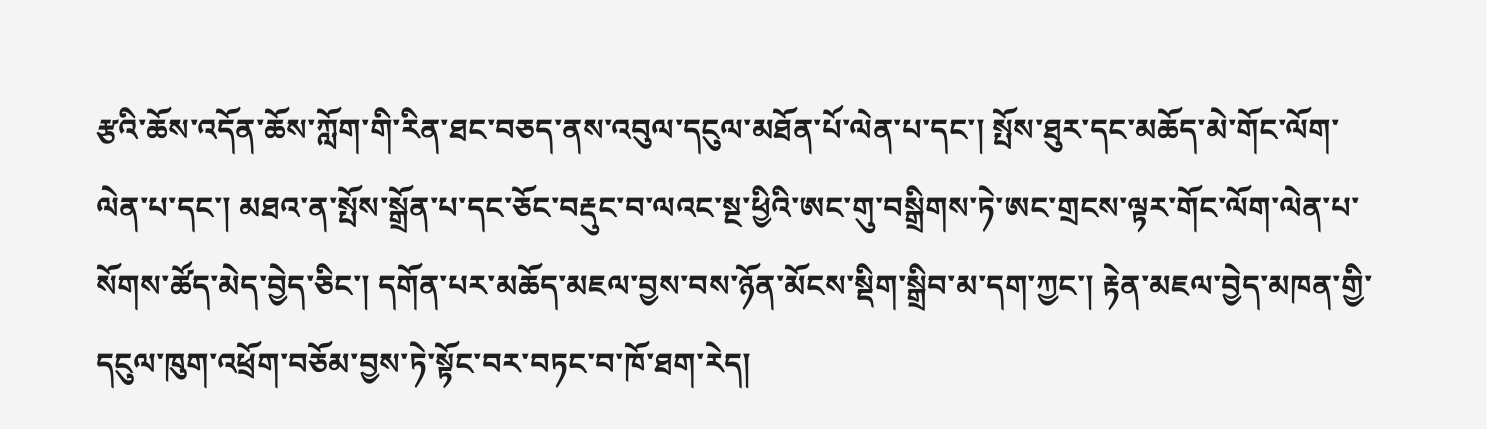རྩའི་ཆོས་འདོན་ཆོས་ཀློག་གི་རིན་ཐང་བཅད་ནས་འབུལ་དངུལ་མཐོན་པོ་ལེན་པ་དང་། སྤོས་ཐུར་དང་མཆོད་མེ་གོང་ལོག་ལེན་པ་དང་། མཐའ་ན་སྤོས་སྒྲོན་པ་དང་ཅོང་བརྡུང་བ་ལའང་སྔ་ཕྱིའི་ཨང་གུ་བསྒྲིགས་ཏེ་ཨང་གྲངས་ལྟར་གོང་ལོག་ལེན་པ་སོགས་ཚོད་མེད་བྱེད་ཅིང་། དགོན་པར་མཆོད་མཇལ་བྱས་བས་ཉོན་མོངས་སྡིག་སྒྲིབ་མ་དག་ཀྱང་། རྟེན་མཇལ་བྱེད་མཁན་གྱི་དངུལ་ཁུག་འཕྲོག་བཅོམ་བྱས་ཏེ་སྟོང་བར་བཏང་བ་ཁོ་ཐག་རེད།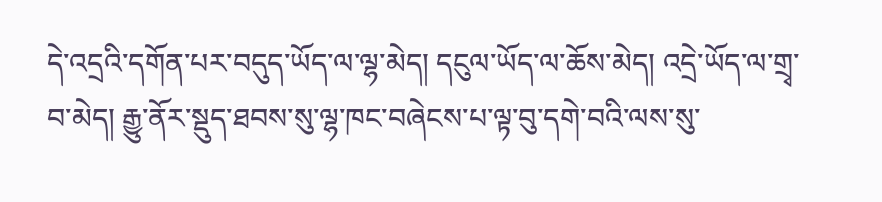དེ་འདྲའི་དགོན་པར་བདུད་ཡོད་ལ་ལྷ་མེད། དངུལ་ཡོད་ལ་ཆོས་མེད། འདྲེ་ཡོད་ལ་གྲྭ་བ་མེད། རྒྱུ་ནོར་སྡུད་ཐབས་སུ་ལྷ་ཁང་བཞེངས་པ་ལྟ་བུ་དགེ་བའི་ལས་སུ་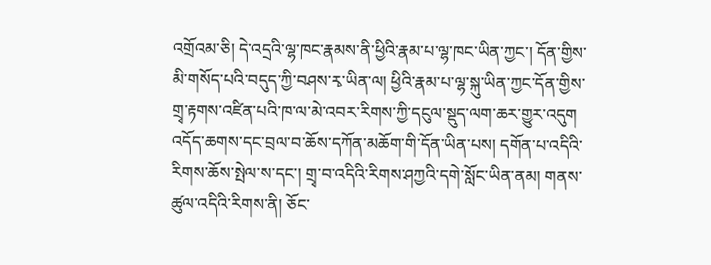འགྲོའམ་ཅི། དེ་འདྲའི་ལྷ་ཁང་རྣམས་ནི་ཕྱིའི་རྣམ་པ་ལྷ་ཁང་ཡིན་ཀྱང་། དོན་གྱིས་མི་གསོད་པའི་བདུད་ཀྱི་བཤས་རྭ་ཡིན་ལ། ཕྱིའི་རྣམ་པ་ལྷ་སྐུ་ཡིན་ཀྱང་དོན་གྱིས་གྲྭ་རྟགས་འཛིན་པའི་ཁ་ལ་མེ་འབར་རིགས་ཀྱི་དངུལ་སྡུད་ལག་ཆར་གྱུར་འདུག  འདོད་ཆགས་དང་བྲལ་བ་ཆོས་དཀོན་མཆོག་གི་དོན་ཡིན་པས། དགོན་པ་འདིའི་རིགས་ཆོས་སྤེལ་ས་དང་། གྲྭ་བ་འདིའི་རིགས་ཤཀྱའི་དགེ་སློང་ཡིན་ནམ། གནས་ཚུལ་འདིའི་རིགས་ནི། ཅོང་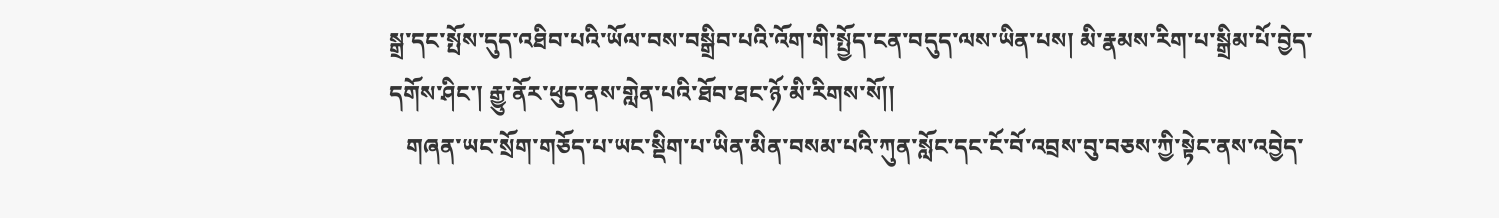སྒྲ་དང་སྤོས་དུད་འཐིབ་པའི་ཡོལ་བས་བསྒྲིབ་པའི་འོག་གི་སྤྱོད་ངན་བདུད་ལས་ཡིན་པས། མི་རྣམས་རིག་པ་སྒྲིམ་པོ་བྱེད་དགོས་ཤིང་། རྒྱུ་ནོར་ཕུད་ནས་གླེན་པའི་ཐོབ་ཐང་ཉོ་མི་རིགས་སོ།།
   གཞན་ཡང་སྲོག་གཅོད་པ་ཡང་སྡིག་པ་ཡིན་མིན་བསམ་པའི་ཀུན་སློང་དང་ངོ་བོ་འབྲས་བུ་བཅས་ཀྱི་སྟེང་ནས་འབྱེད་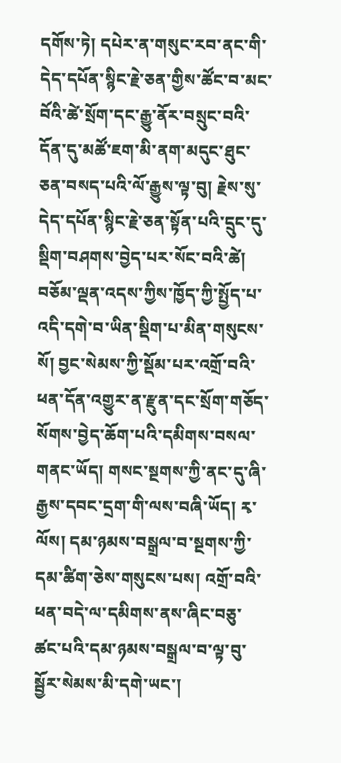དགོས་ཏེ། དཔེར་ན་གསུང་རབ་ནང་གི་དེད་དཔོན་སྙིང་རྗེ་ཅན་གྱིས་ཚོང་བ་མང་བོའི་ཚེ་སྲོག་དང་རྒྱུ་ནོར་བསྲུང་བའི་དོན་དུ་མཚོ་ཇག་མི་ནག་མདུང་ཐུང་ཅན་བསད་པའི་ལོ་རྒྱུས་ལྟ་བུ། རྗེས་སུ་དེད་དཔོན་སྙིང་རྗེ་ཅན་སྟོན་པའི་དྲུང་དུ་སྡིག་བཤགས་བྱེད་པར་སོང་བའི་ཚེ། བཅོམ་ལྡན་འདས་ཀྱིས་ཁྱོད་ཀྱི་སྤྱོད་པ་འདི་དགེ་བ་ཡིན་སྡིག་པ་མིན་གསུངས་སོ། བྱང་སེམས་ཀྱི་སྡོམ་པར་འགྲོ་བའི་ཕན་དོན་འགྱུར་ན་རྫུན་དང་སྲོག་གཅོད་སོགས་བྱེད་ཆོག་པའི་དམིགས་བསལ་གནང་ཡོད། གསང་སྔགས་ཀྱི་ནང་དུ་ཞི་རྒྱས་དབང་དྲག་གི་ལས་བཞི་ཡོད། རྭ་ལོས། དམ་ཉམས་བསྒྲལ་བ་སྔགས་ཀྱི་དམ་ཚིག་ཅེས་གསུངས་པས། འགྲོ་བའི་ཕན་བདེ་ལ་དམིགས་ནས་ཞིང་བཅུ་ཚང་པའི་དམ་ཉམས་བསྒྲལ་བ་ལྟ་བུ་སྦྱོར་སེམས་མི་དགེ་ཡང་།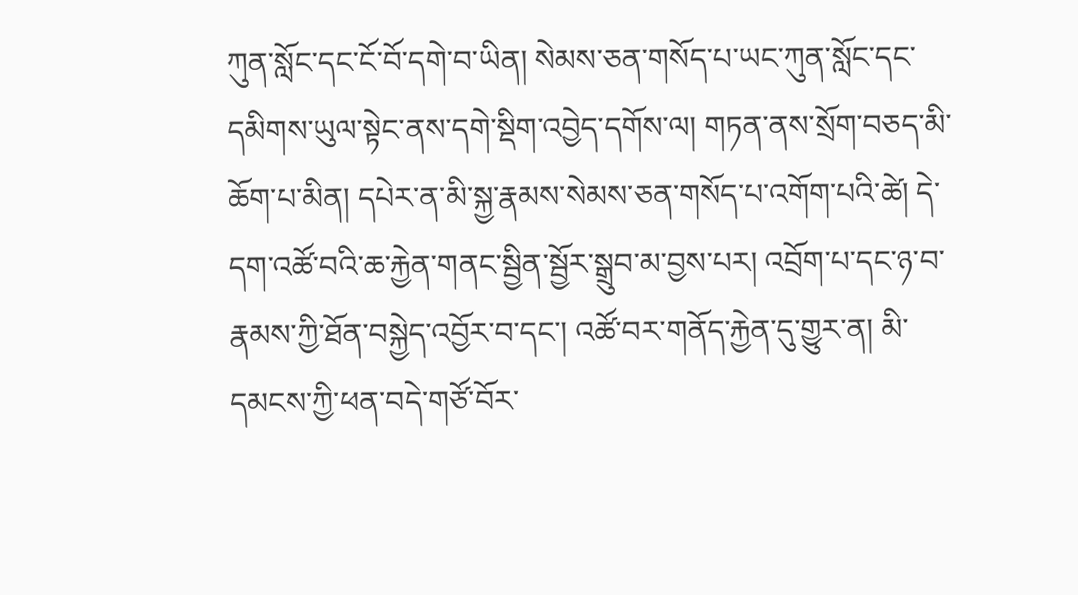ཀུན་སློང་དང་ངོ་བོ་དགེ་བ་ཡིན། སེམས་ཅན་གསོད་པ་ཡང་ཀུན་སློང་དང་དམིགས་ཡུལ་སྟེང་ནས་དགེ་སྡིག་འབྱེད་དགོས་ལ། གཏན་ནས་སྲོག་བཅད་མི་ཆོག་པ་མིན། དཔེར་ན་མི་སྐྱ་རྣམས་སེམས་ཅན་གསོད་པ་འགོག་པའི་ཚེ། དེ་དག་འཚོ་བའི་ཆ་རྐྱེན་གནང་སྦྱིན་སྦྱོར་སྒྲུབ་མ་བྱས་པར། འབྲོག་པ་དང་ཉ་བ་རྣམས་ཀྱི་ཐོན་བསྐྱེད་འབྱོར་བ་དང་། འཚོ་བར་གནོད་རྐྱེན་དུ་གྱུར་ན། མི་དམངས་ཀྱི་ཕན་བདེ་གཙོ་བོར་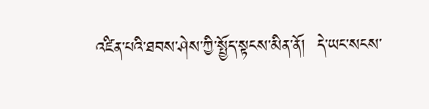འཛིན་པའི་ཐབས་ཤེས་ཀྱི་སྤྱོད་སྟངས་མིན་ནོ།  དེ་ཡང་སངས་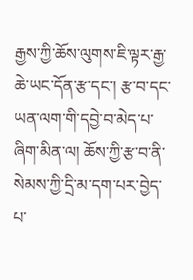རྒྱས་ཀྱི་ཆོས་ལུགས་ཇི་ལྟར་རྒྱ་ཆེ་ཡང་དོན་རྩ་དང་། རྩ་བ་དང་ཡན་ལག་གི་དབྱེ་བ་མེད་པ་ཞིག་མིན་ལ། ཆོས་ཀྱི་རྩ་བ་ནི་སེམས་ཀྱི་དྲི་མ་དག་པར་བྱེད་པ་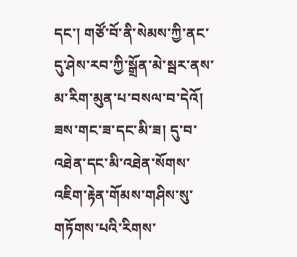དང་། གཙོ་བོ་ནི་སེམས་ཀྱི་ནང་དུ་ཤེས་རབ་ཀྱི་སྒྲོན་མེ་སྦར་ནས་མ་རིག་མུན་པ་བསལ་བ་དེའོ། ཟས་གང་ཟ་དང་མི་ཟ། དུ་བ་འཐེན་དང་མི་འཐེན་སོགས་འཇིག་རྟེན་གོམས་གཤིས་སུ་གཏོགས་པའི་རིགས་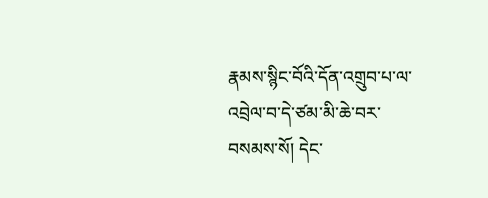རྣམས་སྙིང་བོའི་དོན་འགྲུབ་པ་ལ་འབྲེལ་བ་དེ་ཙམ་མི་ཆེ་བར་བསམས་སོ། དེང་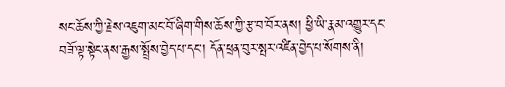སང་ཆོས་ཀྱི་རྗེས་འཇུག་མང་བོ་ཞིག་གིས་ཆོས་ཀྱི་རྩ་བ་བོར་ནས། ཕྱི་ཡི་རྣམ་འགྱུར་དང་བཟོ་ལྟ་སྟེང་ནས་རྒྱས་སྤྲོས་བྱེད་པ་དང་། དོན་ཕྲན་བུར་སྤར་འཛིན་བྱེད་པ་སོགས་ནི།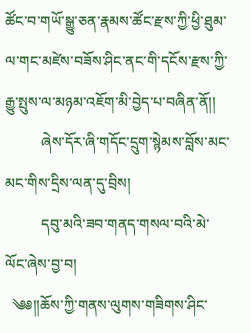ཚོང་བ་གཡོ་སྒྱུ་ཅན་རྣམས་ཚོང་རྫས་ཀྱི་ཕྱི་ཐུམ་ལ་གང་མཛེས་བཟོས་ཤིང་ནང་གི་དངོས་རྫས་ཀྱི་རྒྱུ་སྤུས་ལ་མཉམ་འཇོག་མི་བྱེད་པ་བཞིན་ནོ།།
          ཞེས་དོར་ཞི་གདོང་དྲུག་སྙེམས་བློས་མང་མང་གིས་དྲིས་ལན་དུ་བྲིས།
          དབུ་མའི་ཟབ་གནད་གསལ་བའི་མེ་ལོང་ཞེས་བྱ་བ།
  ༄༅།།ཆོས་ཀྱི་གནས་ལུགས་གཟིགས་ཤིང་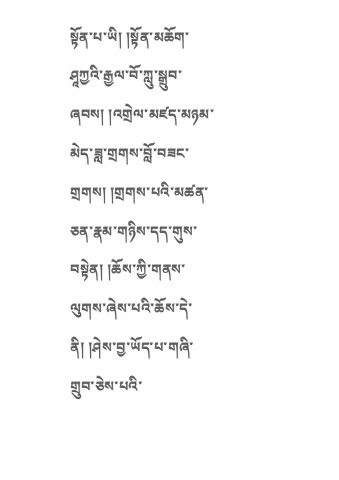སྟོན་པ་ཡི། །སྟོན་མཆོག་ཤཱཀྱའི་རྒྱལ་བོ་ཀླུ་སྒྲུབ་ཞབས། །འགྲེལ་མཛད་མཉམ་མེད་ཟླ་གྲགས་བློ་བཟང་གྲགས། །གྲགས་པའི་མཚན་ཅན་རྣམ་གཉིས་དད་གུས་བསྟེན། །ཆོས་ཀྱི་གནས་ལུགས་ཞེས་པའི་ཆོས་དེ་ནི། །ཤེས་བྱ་ཡོད་པ་གཞི་གྲུབ་ཅེས་པའི་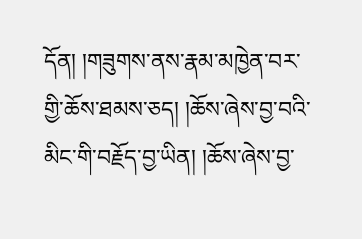དོན། །གཟུགས་ནས་རྣམ་མཁྱེན་བར་གྱི་ཆོས་ཐམས་ཅད། །ཆོས་ཞེས་བྱ་བའི་མིང་གི་བརྗོད་བྱ་ཡིན། །ཆོས་ཞེས་བྱ་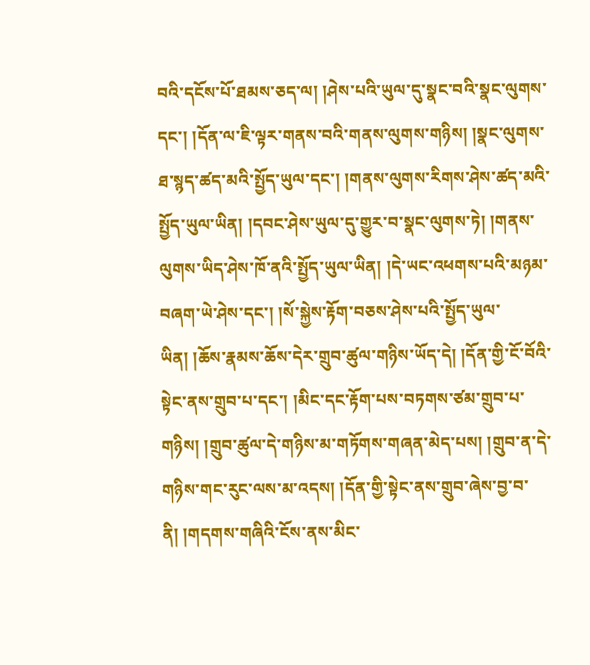བའི་དངོས་པོ་ཐམས་ཅད་ལ། །ཤེས་པའི་ཡུལ་དུ་སྣང་བའི་སྣང་ལུགས་དང་། །དོན་ལ་ཇི་ལྟར་གནས་བའི་གནས་ལུགས་གཉིས། །སྣང་ལུགས་ཐ་སྙད་ཚད་མའི་སྤྱོད་ཡུལ་དང་། །གནས་ལུགས་རིགས་ཤེས་ཚད་མའི་སྤྱོད་ཡུལ་ཡིན། །དབང་ཤེས་ཡུལ་དུ་གྱུར་བ་སྣང་ལུགས་ཏེ། །གནས་ལུགས་ཡིད་ཤེས་ཁོ་ནའི་སྤྱོད་ཡུལ་ཡིན། །དེ་ཡང་འཕགས་པའི་མཉམ་བཞག་ཡེ་ཤེས་དང་། །སོ་སྐྱེས་རྟོག་བཅས་ཤེས་པའི་སྤྱོད་ཡུལ་ཡིན། །ཆོས་རྣམས་ཆོས་དེར་གྲུབ་ཚུལ་གཉིས་ཡོད་དེ། །དོན་གྱི་ངོ་བོའི་སྟེང་ནས་གྲུབ་པ་དང་། །མིང་དང་རྟོག་པས་བཏགས་ཙམ་གྲུབ་པ་གཉིས། །གྲུབ་ཚུལ་དེ་གཉིས་མ་གཏོགས་གཞན་མེད་པས། །གྲུབ་ན་དེ་གཉིས་གང་རུང་ལས་མ་འདས། །དོན་གྱི་སྟེང་ནས་གྲུབ་ཞེས་བྱ་བ་ནི། །གདགས་གཞིའི་ངོས་ནས་མིང་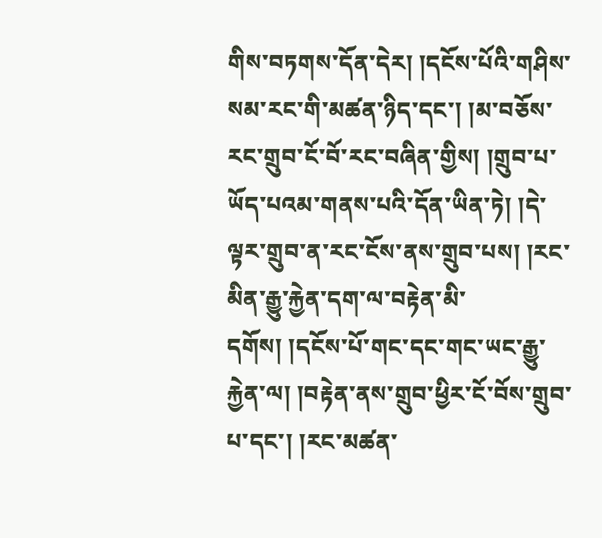གིས་བཏགས་དོན་དེར། །དངོས་པོའི་གཤིས་སམ་རང་གི་མཚན་ཉིད་དང་། །མ་བཅོས་རང་གྲུབ་ངོ་བོ་རང་བཞིན་གྱིས། །གྲུབ་པ་ཡོད་པའམ་གནས་པའི་དོན་ཡིན་ཏེ། །དེ་ལྟར་གྲུབ་ན་རང་ངོས་ནས་གྲུབ་པས། །རང་མིན་རྒྱུ་རྐྱེན་དག་ལ་བརྟེན་མི་དགོས། །དངོས་པོ་གང་དང་གང་ཡང་རྒྱུ་རྐྱེན་ལ། །བརྟེན་ནས་གྲུབ་ཕྱིར་ངོ་བོས་གྲུབ་པ་དང་། །རང་མཚན་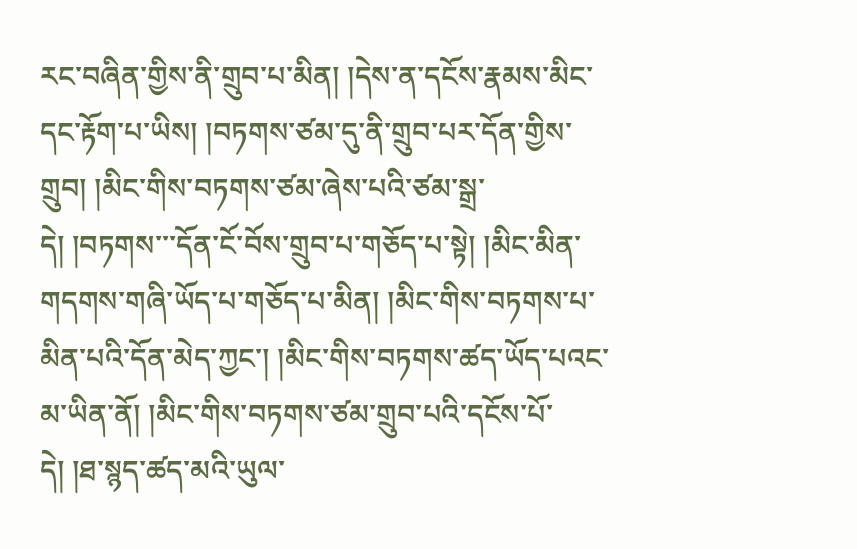རང་བཞིན་གྱིས་ནི་གྲུབ་པ་མིན། །དེས་ན་དངོས་རྣམས་མིང་དང་རྟོག་པ་ཡིས། །བཏགས་ཙམ་དུ་ནི་གྲུབ་པར་དོན་གྱིས་གྲུབ། །མིང་གིས་བཏགས་ཙམ་ཞེས་པའི་ཙམ་སྒྲ་དེ། །བཏགས་་་དོན་ངོ་བོས་གྲུབ་པ་གཅོད་པ་སྟེ། །མིང་མིན་གདགས་གཞི་ཡོད་པ་གཅོད་པ་མིན། །མིང་གིས་བཏགས་པ་མིན་པའི་དོན་མེད་ཀྱང་། །མིང་གིས་བཏགས་ཚད་ཡོད་པའང་མ་ཡིན་ནོ། །མིང་གིས་བཏགས་ཙམ་གྲུབ་པའི་དངོས་པོ་དེ། །ཐ་སྙད་ཚད་མའི་ཡུལ་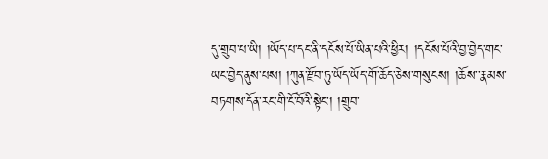དུ་གྲུབ་པ་ཡི། །ཡོད་པ་དང་ནི་དངོས་པོ་ཡིན་པའི་ཕྱིར། །དངོས་པོའི་བྱ་བྱེད་གང་ཡང་བྱེད་ནུས་པས། །ཀུན་རྫོབ་ཏུ་ཡོད་ཡོད་གོ་ཆོད་ཅེས་གསུངས། །ཆོས་་རྣམས་བཏགས་དོན་རང་གི་ངོ་བོའི་སྟེང་། །གྲུབ་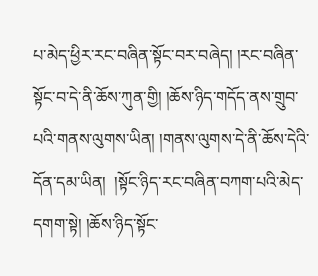པ་མེད་ཕྱིར་རང་བཞིན་སྟོང་བར་བཞེད། །རང་བཞིན་སྟོང་བ་དེ་ནི་ཆོས་ཀུན་གྱི། །ཆོས་ཉིད་གདོད་ནས་གྲུབ་པའི་གནས་ལུགས་ཡིན། །གནས་ལུགས་དེ་ནི་ཆོས་དེའི་དོན་དམ་ཡིན།  །སྟོང་ཉིད་རང་བཞིན་བཀག་པའི་མེད་དགག་སྟེ། །ཆོས་ཉིད་སྟོང་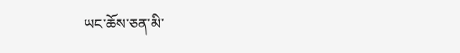ཡང་ཆོས་ཅན་མི་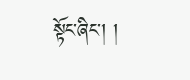སྟོང་ཞིང་། །